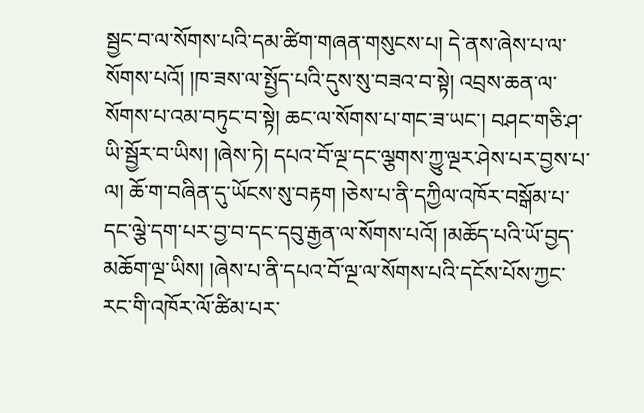སྦྱང་བ་ལ་སོགས་པའི་དམ་ཚིག་གཞན་གསུངས་པ། དེ་ནས་ཞེས་པ་ལ་སོགས་པའོ། །ཁ་ཟས་ལ་སྤྱོད་པའི་དུས་སུ་བཟའ་བ་སྟེ། འབྲས་ཆན་ལ་སོགས་པ་འམ་བཏུང་བ་སྟེ། ཆང་ལ་སོགས་པ་གང་ཟ་ཡང་། བཤང་གཅི་ཤ་ཡི་སྦྱོར་བ་ཡིས། །ཞེས་ཏེ། དཔའ་བོ་ལྔ་དང་ལྕགས་ཀྱུ་ལྔར་ཤེས་པར་བྱས་པ་ལ། ཆོ་ག་བཞིན་དུ་ཡོངས་སུ་བརྟག །ཅེས་པ་ནི་དཀྱིལ་འཁོར་བསྒོམ་པ་དང་ལྕེ་དག་པར་བྱ་བ་དང་དབུ་རྒྱན་ལ་སོགས་པའོ། །མཆོད་པའི་ཡོ་བྱད་མཆོག་ལྔ་ཡིས། །ཞེས་པ་ནི་དཔའ་བོ་ལྔ་ལ་སོགས་པའི་དངོས་པོས་ཀྱང་རང་གི་འཁོར་ལོ་ཚིམ་པར་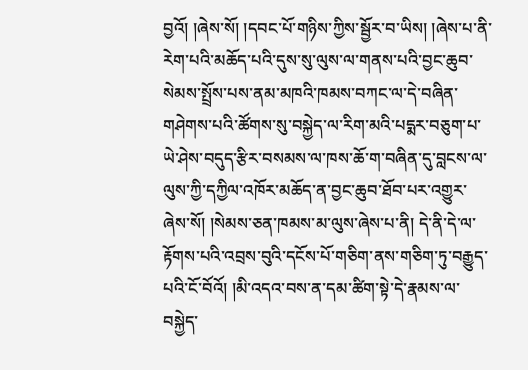བྱའོ། །ཞེས་སོ། །དབང་པོ་གཉིས་ཀྱིས་སྦྱོར་བ་ཡིས། །ཞེས་པ་ནི་རེག་པའི་མཆོད་པའི་དུས་སུ་ལུས་ལ་གནས་པའི་བྱང་ཆུབ་སེམས་སྤྲོས་པས་ནམ་མཁའི་ཁམས་བཀང་ལ་དེ་བཞིན་གཤེགས་པའི་ཚོགས་སུ་བསྐྱེད་ལ་རིག་མའི་པདྨར་བཅུག་པ་ཡེ་ཤེས་བདུད་རྩིར་བསམས་ལ་ཁས་ཆོ་ག་བཞིན་དུ་བླངས་ལ་ལུས་ཀྱི་དཀྱིལ་འཁོར་མཆོད་ན་བྱང་ཆུབ་ཐོབ་པར་འགྱུར་ཞེས་སོ། །སེམས་ཅན་ཁམས་མ་ལུས་ཞེས་པ་ནི། དེ་ནི་དེ་ལ་རྟོགས་པའི་འབྲས་བུའི་དངོས་པོ་གཅིག་ནས་གཅིག་ཏུ་བརྒྱུད་པའི་ངོ་བོའོ། །མི་འདའ་བས་ན་དམ་ཚིག་སྟེ་དེ་རྣམས་ལ་བསྐྱེད་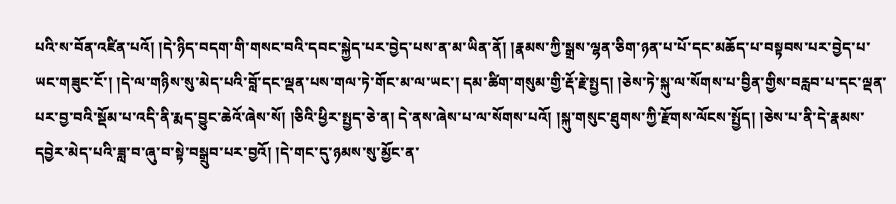པའི་ས་བོན་འཛིན་པའོ། །དེ་ཉིད་བདག་གི་གསང་བའི་དབང་སྐྱེད་པར་བྱེད་པས་ན་མ་ཡིན་ནོ། །རྣམས་ཀྱི་སྒྲས་ལྷན་ཅིག་ཉན་པ་པོ་དང་མཆོད་པ་བསྟབས་པར་བྱེད་པ་ཡང་གཟུང་ངོ་། །དེ་ལ་གཉིས་སུ་མེད་པའི་བློ་དང་ལྡན་པས་གལ་ཏེ་གོང་མ་ལ་ཡང་། དམ་ཚིག་གསུམ་གྱི་རྡོ་རྗེ་སྤྱད། །ཅེས་ཏེ་སྐུ་ལ་སོགས་པ་བྱིན་གྱིས་བརླབ་པ་དང་ལྡན་པར་བྱ་བའི་སྡོམ་པ་འདི་ནི་རྨད་བྱུང་ཆེའོ་ཞེས་སོ། །ཅིའི་ཕྱིར་སྤྱད་ཅེ་ན། དེ་ནས་ཞེས་པ་ལ་སོགས་པའོ། །སྐུ་གསུང་ཐུགས་ཀྱི་རྫོགས་ལོངས་སྤྱོད། །ཅེས་པ་ནི་དེ་རྣམས་དབྱེར་མེད་པའི་ཟླ་བ་ཞུ་བ་སྟེ་བསྒྲུབ་པར་བྱའོ། །དེ་གང་དུ་ཉམས་སུ་མྱོང་ན་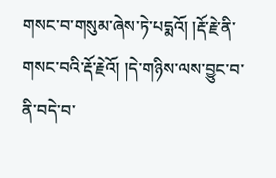གསང་བ་གསུམ་ཞེས་ཏེ་པདྨའོ། །རྡོ་རྗེ་ནི་གསང་བའི་རྡོ་རྗེའོ། །དེ་གཉིས་ལས་བྱུང་བ་ནི་བདེ་བ་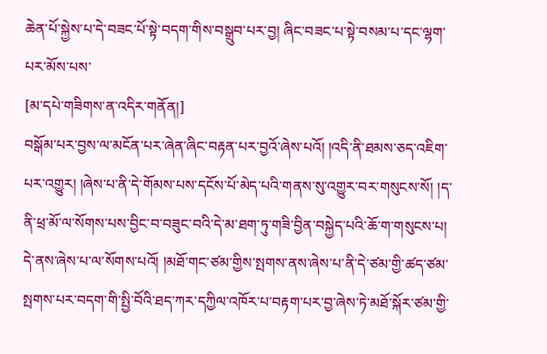ཆེན་པོ་སྐྱེས་པ་དེ་བཟང་པོ་སྟེ་བདག་གིས་བསྒྲུབ་པར་བྱ། ཞིང་བཟང་པ་སྟེ་བསམ་པ་དང་ལྷག་པར་མོས་པས་
[མ་དཔེ་གཟིགས་ན་འདིར་གནོན།]
བསྒོམ་པར་བྱས་ལ་མངོན་པར་ཞེན་ཞིང་བརྟན་པར་བྱའོ་ཞེས་པའོ། །འདི་ནི་ཐམས་ཅད་འཇིག་པར་འགྱུར། །ཞེས་པ་ནི་དེ་གོམས་པས་དངོས་པོ་མེད་པའི་གནས་སུ་འགྱུར་བར་གསུངས་སོ། །ད་ནི་ཕྲ་མོ་ལ་སོགས་པས་བྱིང་བ་བཟུང་བའི་དེ་མ་ཐག་ཏུ་གཟི་བྱིན་བསྐྱེད་པའི་ཆོ་ག་གསུངས་པ། དེ་ནས་ཞེས་པ་ལ་སོགས་པའོ། །མཐོ་གང་ཙམ་གྱིས་སྤགས་ནས་ཞེས་པ་ནི་དེ་ཙམ་གྱི་ཚད་ཙམ་སྤགས་པར་བདག་གི་སྤྱི་བོའི་ཐད་ཀར་དཀྱིལ་འཁོར་པ་བརྟག་པར་བྱ་ཞེས་ཏེ་མཐོ་སྐོར་ཙམ་གྱི་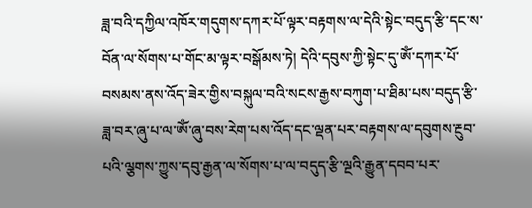ཟླ་བའི་དཀྱིལ་འཁོར་གདུགས་དཀར་པོ་ལྟར་བརྟགས་ལ་དེའི་སྟེང་བདུད་རྩི་དང་ས་བོན་ལ་སོགས་པ་གོང་མ་ལྟར་བསྒོམས་ཏེ། དེའི་དབུས་ཀྱི་སྟེང་དུ་ཨོཾ་དཀར་པོ་བསམས་ནས་འོད་ཟེར་གྱིས་བསྐུལ་བའི་སངས་རྒྱས་བཀུག་པ་ཐིམ་པས་བདུད་རྩི་ཟླ་བར་ཞུ་པ་ལ་ཨོཾ་ཞུ་བས་རེག་པས་འོད་དང་ལྡན་པར་བརྟགས་ལ་དབུགས་རྔུབ་པའི་ལྕགས་ཀྱུས་དབུ་རྒྱན་ལ་སོགས་པ་ལ་བདུད་རྩི་ལྔའི་རྒྱུན་དབབ་པར་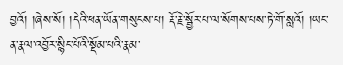བྱའོ། །ཞེས་སོ། །དེའི་ཕན་ཡོན་གསུངས་པ། རྡོ་རྗེ་སྦྱོར་པ་ལ་སོགས་པས་ཏེ་གོ་སླའོ། །ཡང་ན་རྣལ་འབྱོར་སྙིང་པོའི་སྡོམ་པའི་རྣམ་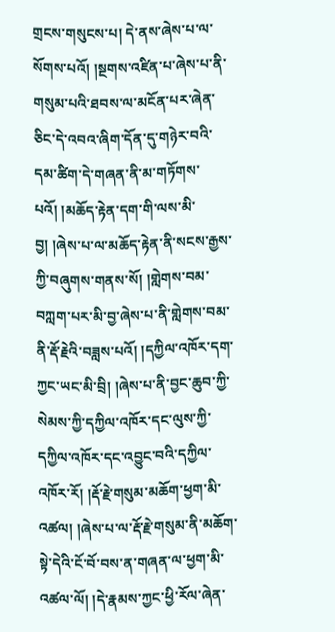གྲངས་གསུངས་པ། དེ་ནས་ཞེས་པ་ལ་སོགས་པའོ། །སྔགས་འཛིན་པ་ཞེས་པ་ནི་གསུམ་པའི་ཐབས་ལ་མངོན་པར་ཞེན་ཅིང་དེ་འབའ་ཞིག་དོན་དུ་གཉེར་བའི་དམ་ཚིག་དེ་གཞན་ནི་མ་གཏོགས་པའོ། །མཆོད་རྟེན་དག་གི་ལས་མི་བྱ། །ཞེས་པ་ལ་མཆོད་རྟེན་ནི་སངས་རྒྱས་ཀྱི་བཞུགས་གནས་སོ། །གླེགས་བམ་བཀླག་པར་མི་བྱ་ཞེས་པ་ནི་གླེགས་བམ་ནི་རྡོ་རྗེའི་བཟླས་པའོ། །དཀྱིལ་འཁོར་དག་ཀྱང་ཡང་མི་བྲི། །ཞེས་པ་ནི་བྱང་ཆུབ་ཀྱི་སེམས་ཀྱི་དཀྱིལ་འཁོར་དང་ལུས་ཀྱི་དཀྱིལ་འཁོར་དང་འབྱུང་བའི་དཀྱིལ་འཁོར་རོ། །རྡོ་རྗེ་གསུམ་མཆོག་ཕྱག་མི་འཚལ། །ཞེས་པ་ལ་རྡོ་རྗེ་གསུམ་ནི་མཆོག་སྟེ་དེའི་ངོ་བོ་བས་ན་གཞན་ལ་ཕྱག་མི་འཚལ་ལོ། །དེ་རྣམས་ཀྱང་ཕྱི་རོལ་ཞེན་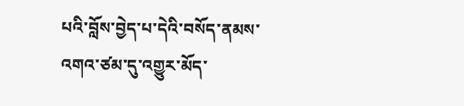པའི་བློས་བྱེད་པ་དེའི་བསོད་ནམས་འགའ་ཙམ་དུ་འགྱུར་མོད་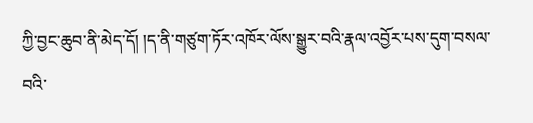ཀྱི་བྱང་ཆུབ་ནི་མེད་དོ། །ད་ནི་གཙུག་ཏོར་འཁོར་ལོས་སྒྱུར་བའི་རྣལ་འབྱོར་པས་དུག་བསལ་བའི་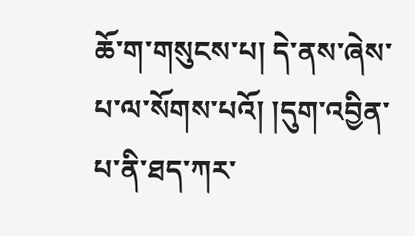ཆོ་ག་གསུངས་པ། དེ་ནས་ཞེས་པ་ལ་སོགས་པའོ། །དུག་འབྱིན་པ་ནི་ཐད་ཀར་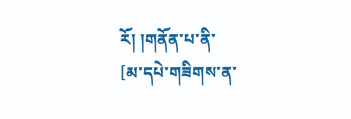རོ། །གནོན་པ་ནི་
[མ་དཔེ་གཟིགས་ན་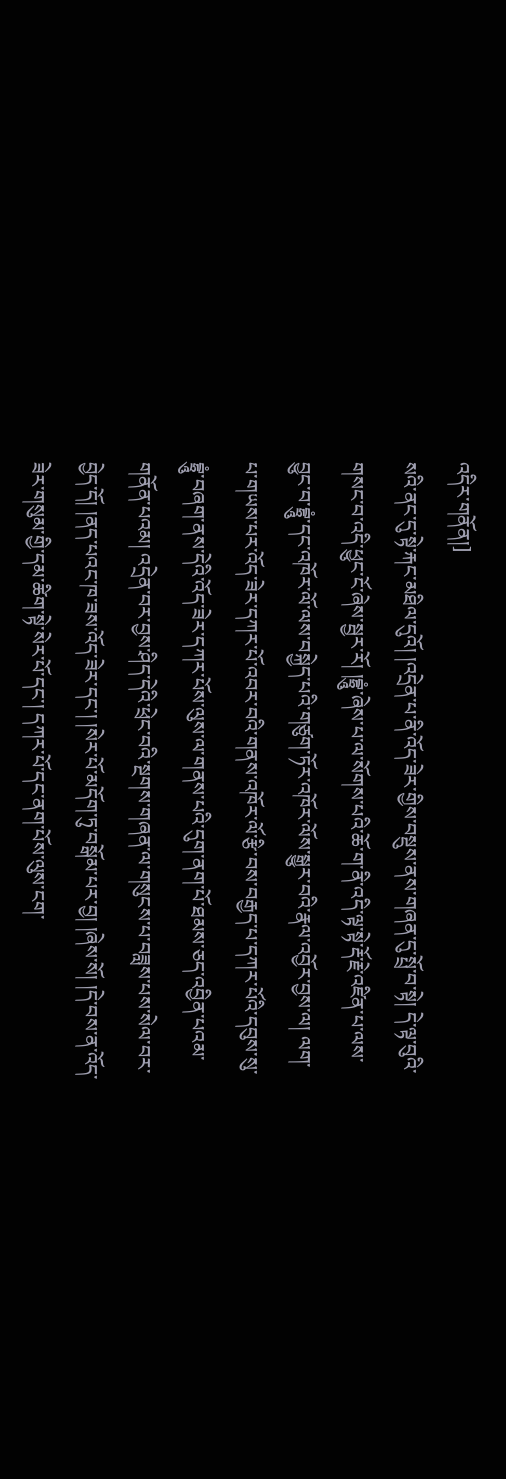འདིར་གནོན།]
སའི་ནང་དུ་སྟེ་རྐང་མཐིལ་དུའོ། །འདྲེན་པ་ནི་འོད་ཟེར་གྱིས་བསྡུས་ནས་གཞན་དུ་སྤྲོ་བ་སྟེ། དེ་ལྟ་བུའི་གསང་བ་འདི་ཕྱུང་ངོ་ཞེས་སྦྱར་རོ། །བྷྲཱུཾ་ཞེས་པ་ལ་སོགས་པའི་ཆོ་ག་ནི་འདི་ལྟ་སྟེ་རྡོ་རྗེ་འཛིན་པ་ལས་བྱུང་བ་བྷྲཱུཾ་དང་འཁོར་ལོ་ལས་བསྐྱེད་པའི་གཙུག་ཏོར་འཁོར་ལོས་སྒྱུར་བའི་རྣལ་འབྱོར་བྱས་ལ། ལག་པ་གཡས་པར་འོད་ཟེར་དཀར་པོ་འབར་བའི་གནས་འཁོར་ལོ་རྩི་བས་བརྒྱད་པ་དཀར་པོའི་དབུས་སུ་བྷྲཱུཾ་བཞག་ནས་དེའི་འོད་ཟེར་དཀར་པོས་ལུས་ལ་གནས་པའི་དུག་ནག་པོ་ཐམས་ཅད་འབྱིན་པའམ་གནོན་པའམ། འདྲེན་བར་བྱས་ཤིད་དེའི་ཕྲེང་བའི་སྔགས་གཞན་ལ་གསུངས་པ་བཟླས་པས་སེལ་བར་བྱེད་དོ། །ནད་པའང་ཁ་ཟས་འོད་ཟེར་དང་། །སེར་པོ་མདོག་ཏུ་བསྒོམ་པར་བྱ། །ཞེས་སོ། །དེ་བས་ན་འོད་ཟེར་གསུམ་གྱི་དམ་ཚིག་སྟེ་སེར་པོ་དང་། དཀར་པོ་དང་ནག་པོས་ལུས་ངག་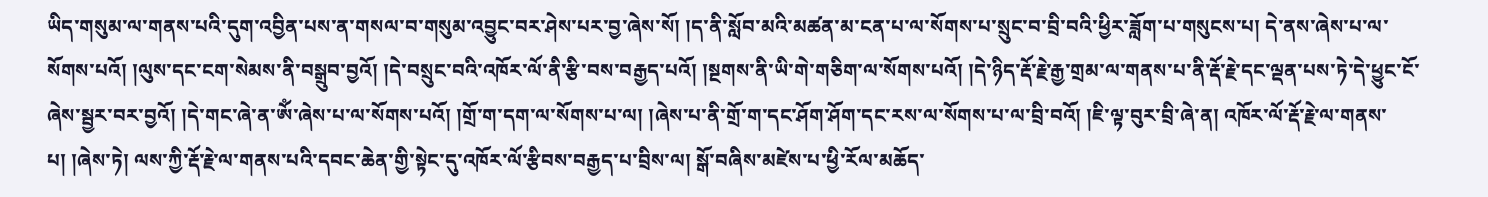ཡིད་གསུམ་ལ་གནས་པའི་དུག་འབྱིན་པས་ན་གསལ་བ་གསུམ་འབྱུང་བར་ཤེས་པར་བྱ་ཞེས་སོ། །ད་ནི་སློབ་མའི་མཚན་མ་ངན་པ་ལ་སོགས་པ་སྲུང་བ་བྲི་བའི་ཕྱིར་ཟློག་པ་གསུངས་པ། དེ་ནས་ཞེས་པ་ལ་སོགས་པའོ། །ལུས་དང་ངག་སེམས་ནི་བསྒྲུབ་བྱའོ། །དེ་བསྲུང་བའི་འཁོར་ལོ་ནི་རྩི་བས་བརྒྱད་པའོ། །སྔགས་ནི་ཡི་གེ་གཅིག་ལ་སོགས་པའོ། །དེ་ཉིད་རྡོ་རྗེ་རྒྱ་གྲམ་ལ་གནས་པ་ནི་རྡོ་རྗེ་དང་ལྡན་པས་ཏེ་དེ་ཕྱུང་ངོ་ཞེས་སྦྱར་བར་བྱའོ། །དེ་གང་ཞེ་ན་ཨོཾ་ཞེས་པ་ལ་སོགས་པའོ། །གྲོ་ག་དག་ལ་སོགས་པ་ལ། །ཞེས་པ་ནི་གྲོ་ག་དང་ཤོག་ཤོག་དང་རས་ལ་སོགས་པ་ལ་བྲི་བའོ། །ཇི་ལྟ་བུར་བྲི་ཞེ་ན། འཁོར་ལོ་རྡོ་རྗེ་ལ་གནས་པ། །ཞེས་ཏེ། ལས་ཀྱི་རྡོ་རྗེ་ལ་གནས་པའི་དབང་ཆེན་གྱི་སྟེང་དུ་འཁོར་ལོ་རྩིབས་བརྒྱད་པ་བྲིས་ལ། སྒོ་བཞིས་མཛེས་པ་ཕྱི་རོལ་མཆོད་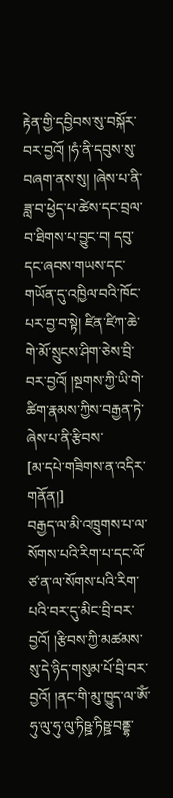རྟེན་གྱི་དབྱིབས་སུ་བསྐོར་བར་བྱའོ། །ཧཾ་ནི་དབུས་སུ་བཞག་ནས་སུ། །ཞེས་པ་ནི་ཟླ་བ་ཕྱེད་པ་ཚེས་དང་བྲལ་བ་ཐིགས་པ་བྱུང་བ། དབུ་དང་ཞབས་གཡས་དང་གཡོན་དུ་འཁྱིལ་བའི་ཁོང་པར་བྱ་བ་སྟེ། ཛིན་ཛིཀ་ཆེ་གེ་མོ་སྲུངས་ཤིག་ཅེས་བྲི་བར་བྱའོ། །སྔགས་ཀྱི་ཡི་གེ་ཚིག་རྣམས་ཀྱིས་བརྒྱན་ཏེ་ཞེས་པ་ནི་རྩིབས་
[མ་དཔེ་གཟིགས་ན་འདིར་གནོན།]
བརྒྱད་ལ་མི་འཁྲུགས་པ་ལ་སོགས་པའི་རིག་པ་དང་ལོ་ཙ་ན་ལ་སོགས་པའི་རིག་པའི་བར་དུ་མིང་བྲི་བར་བྱའོ། །རྩིབས་ཀྱི་མཚམས་སུ་དེ་ཉིད་གསུམ་པོ་བྲི་བར་བྱའོ། །ནང་གི་མུ་ཁྱུད་ལ་ཨོཾ་ཧུ་ལུ་ཧུ་ལུ་ཏིཥྛ་ཏིཥྛ་བནྡྷ་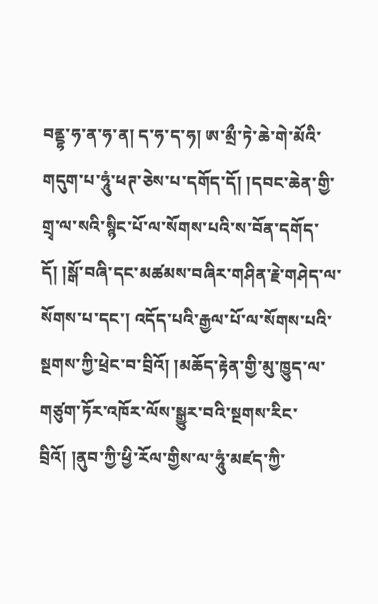བནྡྷ་ཧ་ན་ཧ་ན། ད་ཧ་ད་ཧ། ཨ་མྲྀ་ཏེ་ཆེ་གེ་མོའི་གདུག་པ་ཧཱུཾ་ཕཊ་ཅེས་པ་དགོད་དོ། །དབང་ཆེན་གྱི་གྲྭ་ལ་སའི་སྙིང་པོ་ལ་སོགས་པའི་ས་བོན་དགོད་དོ། །སྒོ་བཞི་དང་མཚམས་བཞིར་གཤིན་རྗེ་གཤེད་ལ་སོགས་པ་དང་། འདོད་པའི་རྒྱལ་པོ་ལ་སོགས་པའི་སྔགས་ཀྱི་ཕྲེང་བ་བྲིའོ། །མཆོད་རྟེན་གྱི་མུ་ཁྱུད་ལ་གཙུག་ཏོར་འཁོར་ལོས་སྒྱུར་བའི་སྔགས་རིང་བྲིའོ། །ནུབ་ཀྱི་ཕྱི་རོལ་གྱིས་ལ་ཧཱུཾ་མཛད་ཀྱི་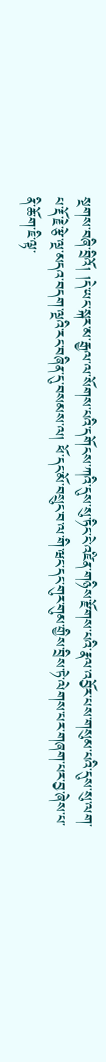སྔགས་བཞི་བྲིའོ། །དེ་ཡང་སྐར་མ་རྒྱལ་ལ་སོགས་པའི་དགོངས་ཀའི་དུས་སུ་ཏིང་ངེ་འཛིན་གཉིས་རྫོགས་པའི་རྣལ་འབྱོར་པས་གསུམ་པའི་དུས་སུ་ལག་པ་རྡོ་རྗེ་རྩེ་ལྔ་མདའ་བདག་ལྔའི་རང་བཞིན་དུ་བསམས་ལ། ཕོ་དང་མོ་བསྲུང་བ་ལ་གི་ཝང་དང་གུར་གུམ་གྱིས་བྲིས་ཏེ་ལེགས་པར་གཞག་པར་བྱ་ཞེས་པ་ནི་ཆོ་ག་ཇི་ལྟ་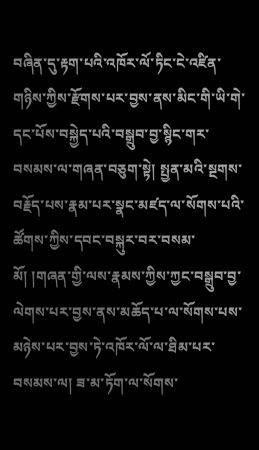བཞིན་དུ་རྟག་པའི་འཁོར་ལོ་ཏིང་ངེ་འཛིན་གཉིས་ཀྱིས་རྫོགས་པར་བྱས་ནས་མིང་གི་ཡི་གེ་དང་པོས་བསྐྱེད་པའི་བསྒྲུབ་བྱ་སྙིང་གར་བསམས་ལ་གཞན་བཅུག་སྟེ། སྤྱན་མའི་སྔགས་བརྗོད་པས་རྣམ་པར་སྣང་མཛད་ལ་སོགས་པའི་ཚོགས་ཀྱིས་དབང་བསྐུར་བར་བསམ་མོ། །གཞན་གྱི་ལས་རྣམས་ཀྱིས་ཀྱང་བསྒྲུབ་བྱ་ལེགས་པར་བྱས་ནས་མཆོད་པ་ལ་སོགས་པས་མཉེས་པར་བྱས་ཏེ་འཁོར་ལོ་ལ་ཐིམ་པར་བསམས་ལ། ཟ་མ་ཏོག་ལ་སོགས་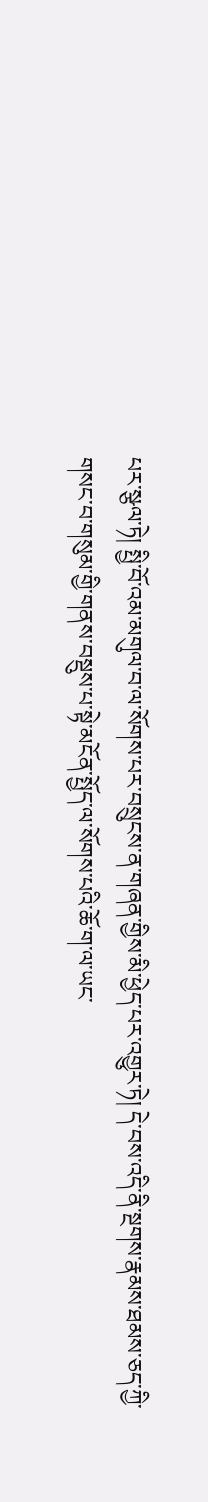པར་སྩལ་ཏེ། སྤྱི་བོ་འམ་མགུལ་བ་ལ་སོགས་པར་བསྲུངས་ན་གཞན་གྱིས་མི་ཕྱེད་པར་འགྱུར་ཏེ། དེ་བས་འདི་ནི་སྔགས་རྣམས་ཐམས་ཅད་ཀྱི་གསང་བ་གསུམ་གྱི་གནས་བསྡུས་པ་སྟེ་མངོན་སྤྱོད་ལ་སོགས་པའི་ཆོ་ག་ལ་ཡང་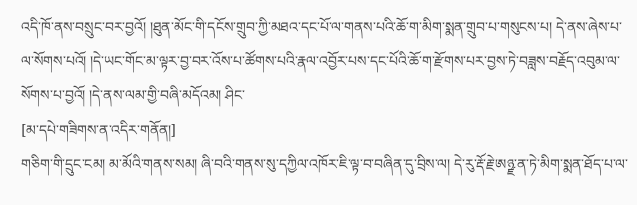འདི་ཁོ་ནས་བསྲུང་བར་བྱའོ། །ཐུན་མོང་གི་དངོས་གྲུབ་ཀྱི་མཐའ་དང་པོ་ལ་གནས་པའི་ཆོ་ག་མིག་སྨན་གྲུབ་པ་གསུངས་པ། དེ་ནས་ཞེས་པ་ལ་སོགས་པའོ། །དེ་ཡང་གོང་མ་ལྟར་བྱ་བར་འོས་པ་ཚོགས་པའི་རྣལ་འབྱོར་པས་དང་པོའི་ཆོ་ག་རྫོགས་པར་བྱས་ཏེ་བཟླས་བརྗོད་འབུམ་ལ་སོགས་པ་བྱའོ། །དེ་ནས་ལམ་གྱི་བཞི་མདོའམ། ཤིང་
[མ་དཔེ་གཟིགས་ན་འདིར་གནོན།]
གཅིག་གི་དྲུང་ངམ། མ་མོའི་གནས་སམ། ཞི་བའི་གནས་སུ་དཀྱིལ་འཁོར་ཇི་ལྟ་བ་བཞིན་དུ་བྲིས་ལ། དེ་རུ་རྡོ་རྗེ་ཨཉྫ་ན་ཏེ་མིག་སྨན་ཐོད་པ་ལ་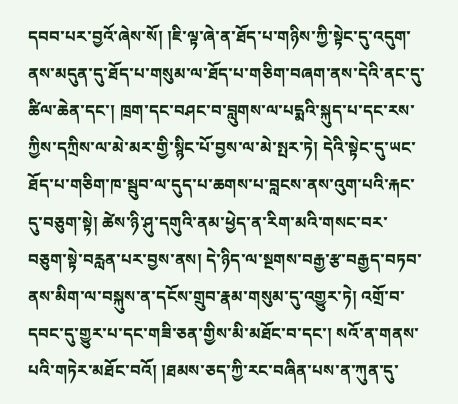དབབ་པར་བྱའོ་ཞེས་སོ། །ཇི་ལྟ་ཞེ་ན་ཐོད་པ་གཉིས་ཀྱི་སྟེང་དུ་འདུག་ནས་མདུན་དུ་ཐོད་པ་གསུམ་ལ་ཐོད་པ་གཅིག་བཞག་ནས་དེའི་ནང་དུ་ཚིལ་ཆེན་དང་། ཁྲག་དང་བཤང་བ་བླུགས་ལ་པདྨའི་སྐུད་པ་དང་རས་ཀྱིས་དཀྲིས་ལ་མེ་མར་གྱི་སྙིང་པོ་བྱས་ལ་མེ་སྤར་ཏེ། དེའི་སྟེང་དུ་ཡང་ཐོད་པ་གཅིག་ཁ་སྦུབ་ལ་དུད་པ་ཆགས་པ་བླངས་ནས་འུག་པའི་རྐང་དུ་བཅུག་སྟེ། ཚེས་ཉི་ཤུ་དགུའི་ནམ་ཕྱེད་ན་རིག་མའི་གསང་བར་བཅུག་སྟེ་བརླན་པར་བྱས་ནས། དེ་ཉིད་ལ་སྔགས་བརྒྱ་རྩ་བརྒྱད་བཏབ་ནས་མིག་ལ་བསྐུས་ན་དངོས་གྲུབ་རྣམ་གསུམ་དུ་འགྱུར་ཏེ། འགྲོ་བ་དབང་དུ་གྱུར་པ་དང་གཟི་ཅན་གྱིས་མི་མཐོང་བ་དང་། སའོ་ན་གནས་པའི་གཏེར་མཐོང་བའོ། །ཐམས་ཅད་ཀྱི་རང་བཞིན་པས་ན་ཀུན་དུ་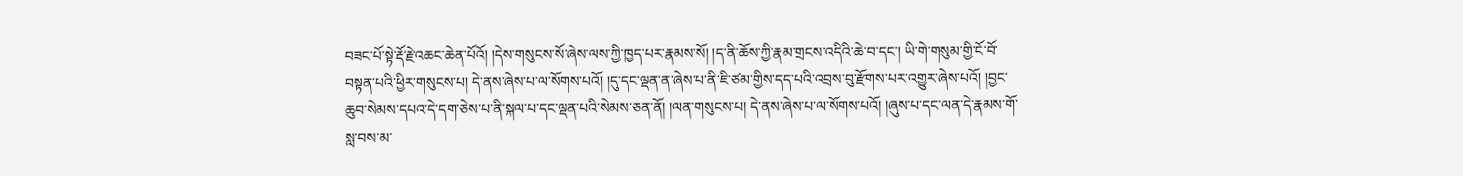བཟང་པོ་སྟེ་རྡོ་རྗེ་འཆང་ཆེན་པོའོ། །དེས་གསུངས་སོ་ཞེས་ལས་ཀྱི་ཁྱད་པར་རྣམས་སོ། །ད་ནི་ཆོས་ཀྱི་རྣམ་གྲངས་འདིའི་ཆེ་བ་དང་། ཡི་གེ་གསུམ་གྱི་ངོ་བོ་བསྟན་པའི་ཕྱིར་གསུངས་པ། དེ་ནས་ཞེས་པ་ལ་སོགས་པའོ། །དུ་དང་ལྡན་ན་ཞེས་པ་ནི་ཇི་ཙམ་གྱིས་དད་པའི་འབྲས་བུ་རྫོགས་པར་འགྱུར་ཞེས་པའོ། །བྱང་ཆུབ་སེམས་དཔའ་དེ་དག་ཅེས་པ་ནི་སྐལ་པ་དང་ལྡན་པའི་སེམས་ཅན་ནོ། །ལན་གསུངས་པ། དེ་ནས་ཞེས་པ་ལ་སོགས་པའོ། །ཞུས་པ་དང་ལན་དེ་རྣམས་གོ་སླ་བས་མ་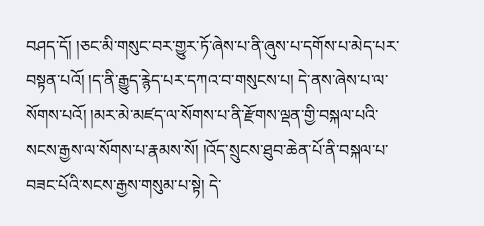བཤད་དོ། །ཅང་མི་གསུང་བར་གྱུར་ཏོ་ཞེས་པ་ནི་ཞུས་པ་དགོས་པ་མེད་པར་བསྟན་པའོ། །ད་ནི་རྒྱུད་རྙེད་པར་དཀའ་བ་གསུངས་པ། དེ་ནས་ཞེས་པ་ལ་སོགས་པའོ། །མར་མེ་མཛད་ལ་སོགས་པ་ནི་རྫོགས་ལྡན་གྱི་བསྐལ་པའི་སངས་རྒྱས་ལ་སོགས་པ་རྣམས་སོ། །འོད་སྲུངས་ཐུབ་ཆེན་པོ་ནི་བསྐལ་པ་བཟང་པོའི་སངས་རྒྱས་གསུམ་པ་སྟེ། དེ་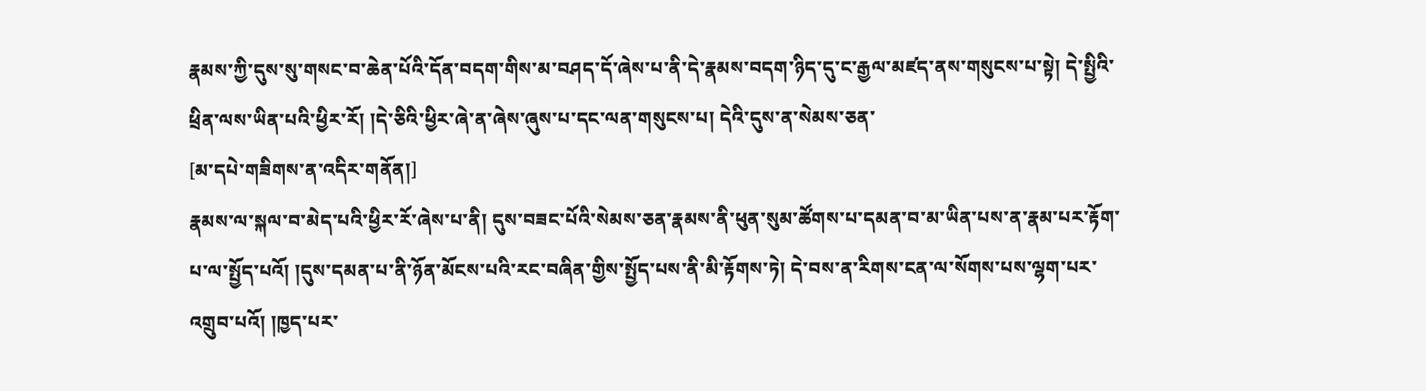རྣམས་ཀྱི་དུས་སུ་གསང་བ་ཆེན་པོའི་དོན་བདག་གིས་མ་བཤད་དོ་ཞེས་པ་ནི་དེ་རྣམས་བདག་ཉིད་དུ་ང་རྒྱལ་མཛད་ནས་གསུངས་པ་སྟེ། དེ་སྤྱིའི་ཕྲིན་ལས་ཡིན་པའི་ཕྱིར་རོ། །དེ་ཅིའི་ཕྱིར་ཞེ་ན་ཞེས་ཞུས་པ་དང་ལན་གསུངས་པ། དེའི་དུས་ན་སེམས་ཅན་
[མ་དཔེ་གཟིགས་ན་འདིར་གནོན།]
རྣམས་ལ་སྐལ་བ་མེད་པའི་ཕྱིར་རོ་ཞེས་པ་ནི། དུས་བཟང་པོའི་སེམས་ཅན་རྣམས་ནི་ཕུན་སུམ་ཚོགས་པ་དམན་བ་མ་ཡིན་པས་ན་རྣམ་པར་རྟོག་པ་ལ་སྤྱོད་པའོ། །དུས་དམན་པ་ནི་ཉོན་མོངས་པའི་རང་བཞིན་གྱིས་སྤྱོད་པས་ནི་མི་རྟོགས་ཏེ། དེ་བས་ན་རིགས་ངན་ལ་སོགས་པས་ལྷག་པར་འགྲུབ་པའོ། །ཁྱད་པར་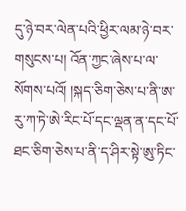དུ་ཉེ་བར་ལེན་པའི་ཕྱིར་ལམ་ཉེ་བར་གསུངས་པ། འོན་ཀྱང་ཞེས་པ་ལ་སོགས་པའོ། །སྐད་ཅིག་ཅེས་པ་ནི་ཨ་རུ་ཀ་ཏེ་ཨེ་རིང་པོ་དང་ལྡན་ན་དང་པོ་ཐང་ཅིག་ཅེས་པ་ནི་ད་ཤིར་སྟེ་ཨུ་ཏིང་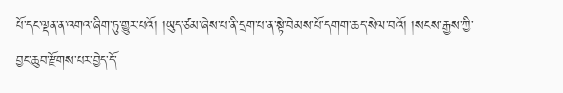པོ་དང་ལྡན་ན་འགའ་ཞིག་ཏུ་གྱུར་པའོ། །ཡུད་ཙམ་ཞེས་པ་ནི་དྲག་པ་ན་སྟེ་བེམས་པོ་དགག་ཆད་སེལ་བའོ། །སངས་རྒྱས་ཀྱི་བྱང་ཆུབ་རྫོགས་པར་བྱེད་དོ་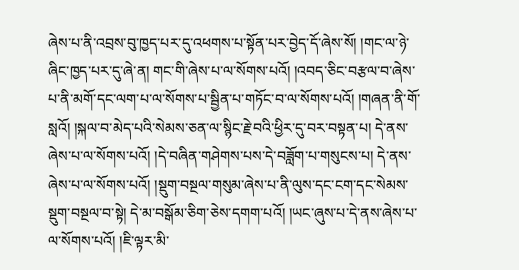ཞེས་པ་ནི་འབྲས་བུ་ཁྱད་པར་དུ་འཕགས་པ་སྟོན་པར་བྱེད་དོ་ཞེས་སོ། །གང་ལ་ཉེ་ཞིང་ཁྱད་པར་དུ་ཞེ་ན། གང་གི་ཞེས་པ་ལ་སོགས་པའོ། །འབད་ཅིང་བརྩལ་བ་ཞེས་པ་ནི་མགོ་དང་ལག་པ་ལ་སོགས་པ་སྦྱིན་པ་གཏོང་བ་ལ་སོགས་པའོ། །གཞན་ནི་གོ་སླའོ། །སྐལ་བ་མེད་པའི་སེམས་ཅན་ལ་སྙིང་རྗེ་བའི་ཕྱིར་དུ་བར་བསྟན་པ། དེ་ནས་ཞེས་པ་ལ་སོགས་པའོ། །དེ་བཞིན་གཤེགས་པས་དེ་བཟློག་པ་གསུངས་པ། དེ་ནས་ཞེས་པ་ལ་སོགས་པའོ། །སྡུག་བསྔལ་གསུམ་ཞེས་པ་ནི་ལུས་དང་ངག་དང་སེམས་སྡུག་བསྔལ་བ་སྟེ། དེ་མ་བསྒོམ་ཅིག་ཅེས་དགག་པའོ། །ཡང་ཞུས་པ་དེ་ནས་ཞེས་པ་ལ་སོགས་པའོ། །ཇི་ལྟར་མི་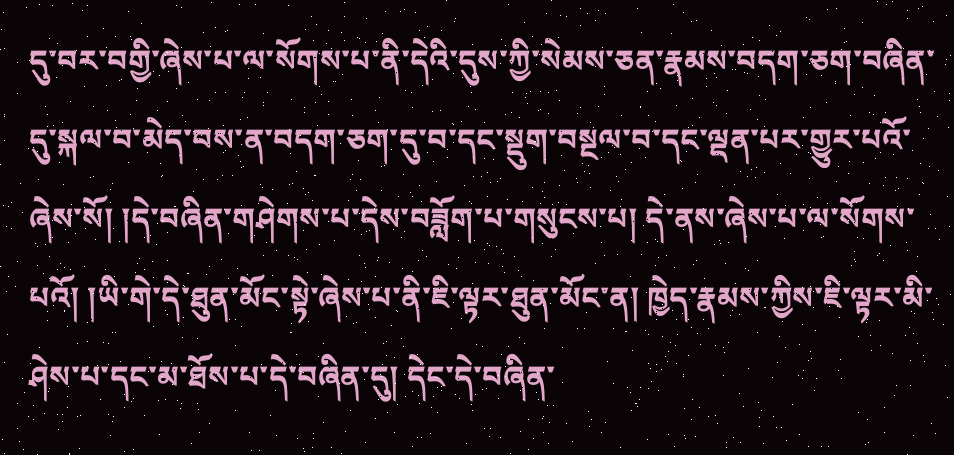དུ་བར་བགྱི་ཞེས་པ་ལ་སོགས་པ་ནི་དེའི་དུས་ཀྱི་སེམས་ཅན་རྣམས་བདག་ཅག་བཞིན་དུ་སྐལ་བ་མེད་བས་ན་བདག་ཅག་དུ་བ་དང་སྡུག་བསྔལ་བ་དང་ལྡན་པར་གྱུར་པའོ་ཞེས་སོ། །དེ་བཞིན་གཤེགས་པ་དེས་བཟློག་པ་གསུངས་པ། དེ་ནས་ཞེས་པ་ལ་སོགས་པའོ། །ཡི་གེ་དེ་ཐུན་མོང་སྟེ་ཞེས་པ་ནི་ཇི་ལྟར་ཐུན་མོང་ན། ཁྱེད་རྣམས་ཀྱིས་ཇི་ལྟར་མི་ཤེས་པ་དང་མ་ཐོས་པ་དེ་བཞིན་དུ། དེང་དེ་བཞིན་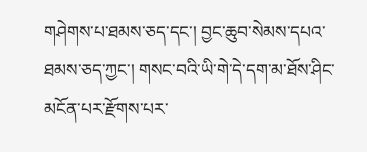གཤེགས་པ་ཐམས་ཅད་དང་། བྱང་ཆུབ་སེམས་དཔའ་ཐམས་ཅད་ཀྱང་། གསང་བའི་ཡི་གེ་དེ་དག་མ་ཐོས་ཤིང་མངོན་པར་རྫོགས་པར་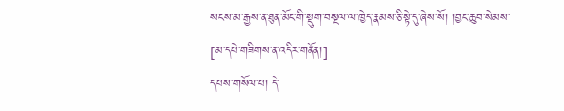སངས་མ་རྒྱས་ན་ཐུན་མོང་གི་སྡུག་བསྔལ་ལ་ཁྱེད་རྣམས་ཅི་སྟེ་དུ་ཞེས་སོ། །བྱང་ཆུབ་སེམས་
[མ་དཔེ་གཟིགས་ན་འདིར་གནོན།]
དཔས་གསོལ་པ། དེ་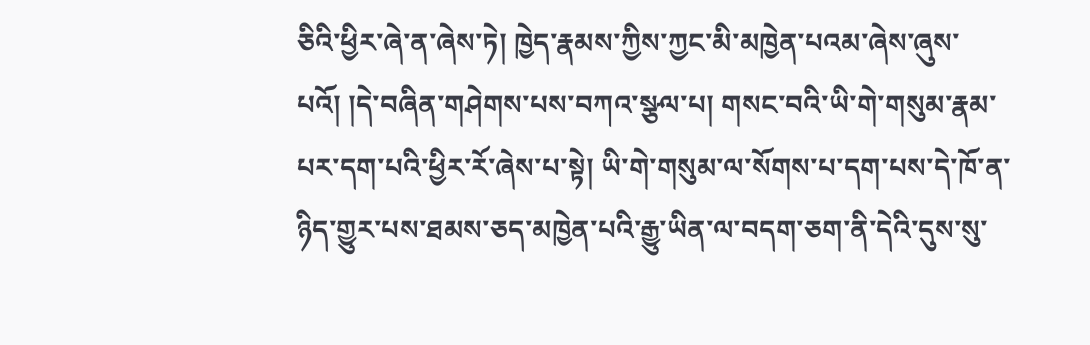ཅིའི་ཕྱིར་ཞེ་ན་ཞེས་ཏེ། ཁྱེད་རྣམས་ཀྱིས་ཀྱང་མི་མཁྱེན་པའམ་ཞེས་ཞུས་པའོ། །དེ་བཞིན་གཤེགས་པས་བཀའ་སྩལ་པ། གསང་བའི་ཡི་གེ་གསུམ་རྣམ་པར་དག་པའི་ཕྱིར་རོ་ཞེས་པ་སྟེ། ཡི་གེ་གསུམ་ལ་སོགས་པ་དག་པས་དེ་ཁོ་ན་ཉིད་གྱུར་པས་ཐམས་ཅད་མཁྱེན་པའི་རྒྱུ་ཡིན་ལ་བདག་ཅག་ནི་དེའི་དུས་སུ་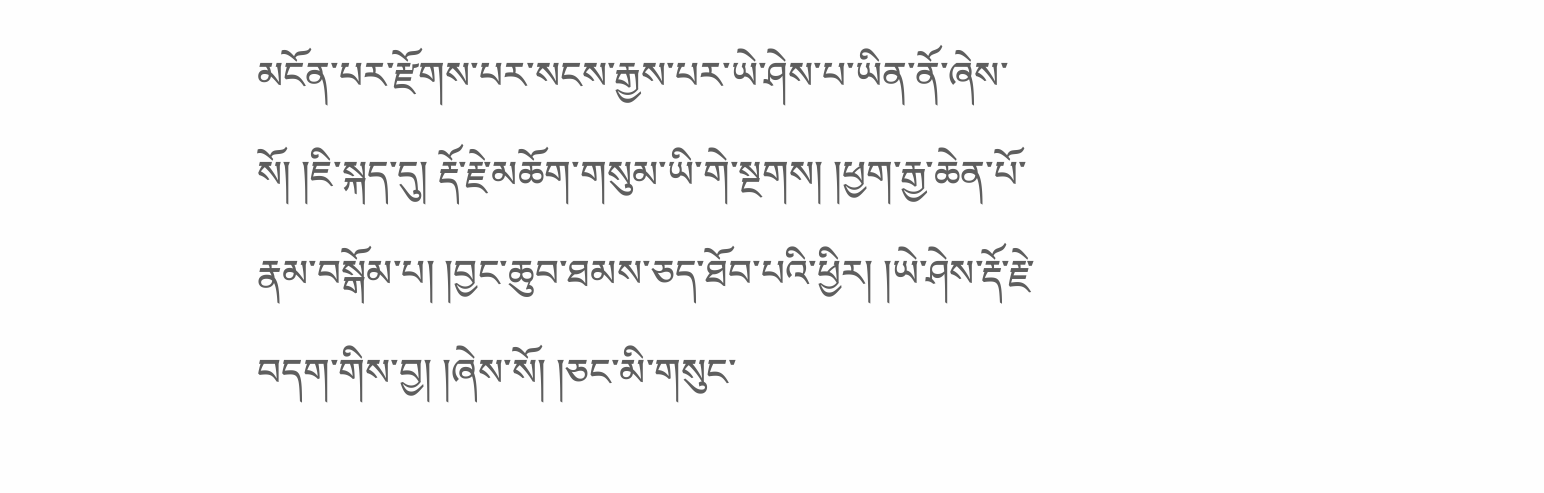མངོན་པར་རྫོགས་པར་སངས་རྒྱས་པར་ཡེ་ཤེས་པ་ཡིན་ནོ་ཞེས་སོ། །ཇི་སྐད་དུ། རྡོ་རྗེ་མཆོག་གསུམ་ཡི་གེ་སྔགས། །ཕྱག་རྒྱ་ཆེན་པོ་རྣམ་བསྒོམ་པ། །བྱང་ཆུབ་ཐམས་ཅད་ཐོབ་པའི་ཕྱིར། །ཡེ་ཤེས་རྡོ་རྗེ་བདག་གིས་བྱ། །ཞེས་སོ། །ཅང་མི་གསུང་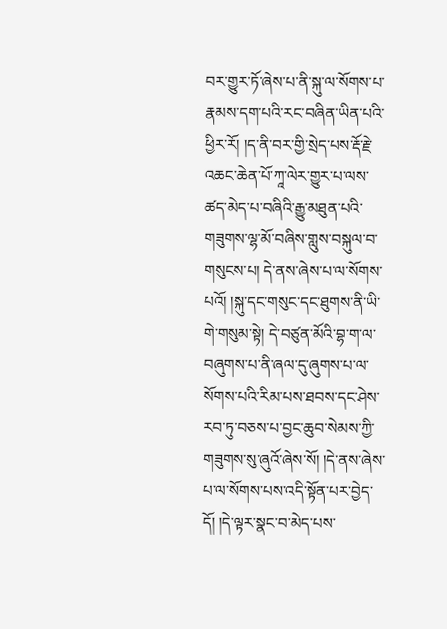བར་གྱུར་ཏོ་ཞེས་པ་ནི་སྐུ་ལ་སོགས་པ་རྣམས་དག་པའི་རང་བཞིན་ཡིན་པའི་ཕྱིར་རོ། །ད་ནི་བར་གྱི་སྲེད་པས་རྡོ་རྗེ་འཆང་ཆེན་པོ་ཀཱ་ལེར་གྱུར་པ་ལས་ཚད་མེད་པ་བཞིའི་རྒྱུ་མཐུན་པའི་གཟུགས་ལྷ་མོ་བཞིས་གླུས་བསྐུལ་བ་གསུངས་པ། དེ་ནས་ཞེས་པ་ལ་སོགས་པའོ། །སྐུ་དང་གསུང་དང་ཐུགས་ནི་ཡི་གེ་གསུམ་སྟེ། དེ་བཙུན་མོའི་བྷ་ག་ལ་བཞུགས་པ་ནི་ཞལ་དུ་ཞུགས་པ་ལ་སོགས་པའི་རིམ་པས་ཐབས་དང་ཤེས་རབ་ཏུ་བཅས་པ་བྱང་ཆུབ་སེམས་ཀྱི་གཟུགས་སུ་ཞུའོ་ཞེས་སོ། །དེ་ནས་ཞེས་པ་ལ་སོགས་པས་འདི་སྟོན་པར་བྱེད་དོ། །དེ་ལྟར་སྣང་བ་མེད་པས་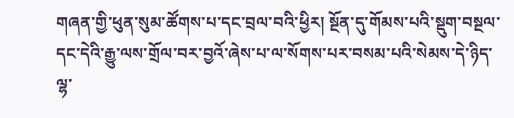གཞན་གྱི་ཕུན་སུམ་ཚོགས་པ་དང་བྲལ་བའི་ཕྱིར། སྔོན་དུ་གོམས་པའི་སྡུག་བསྔལ་དང་དེའི་རྒྱུ་ལས་གྲོལ་བར་བྱའོ་ཞེས་པ་ལ་སོགས་པར་བསམ་པའི་སེམས་དེ་ཉིད་ལྷ་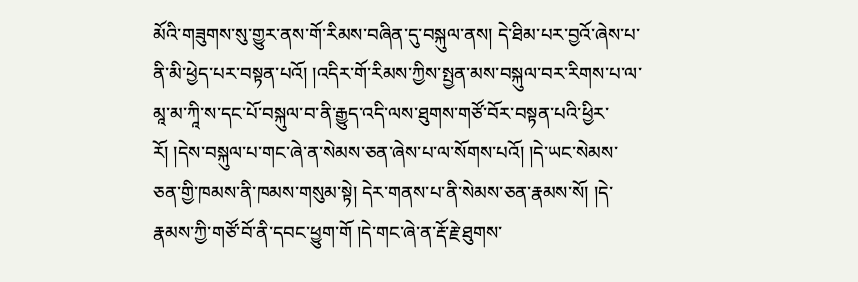མོའི་གཟུགས་སུ་གྱུར་ནས་གོ་རིམས་བཞིན་དུ་བསྐུལ་ནས། དེ་ཐིམ་པར་བྱའོ་ཞེས་པ་ནི་མི་ཕྱེད་པར་བསྟན་པའོ། །འདིར་གོ་རིམས་ཀྱིས་སྤྱན་མས་བསྐུལ་བར་རིགས་པ་ལ་མཱ་མ་ཀཱི་ས་དང་པོ་བསྐུལ་བ་ནི་རྒྱུད་འདི་ལས་ཐུགས་གཙོ་བོར་བསྟན་པའི་ཕྱིར་རོ། །དེས་བསྐུལ་པ་གང་ཞེ་ན་སེམས་ཅན་ཞེས་པ་ལ་སོགས་པའོ། །དེ་ཡང་སེམས་ཅན་གྱི་ཁམས་ནི་ཁམས་གསུམ་སྟེ། དེར་གནས་པ་ནི་སེམས་ཅན་རྣམས་སོ། །དེ་རྣམས་ཀྱི་གཙོ་བོ་ནི་དབང་ཕྱུག་གོ །དེ་གང་ཞེ་ན་རྡོ་རྗེ་ཐུགས་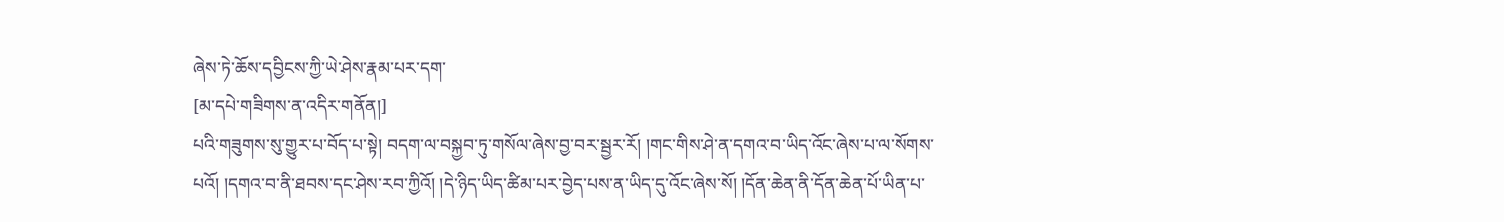ཞེས་ཏེ་ཆོས་དབྱིངས་ཀྱི་ཡེ་ཤེས་རྣམ་པར་དག་
[མ་དཔེ་གཟིགས་ན་འདིར་གནོན།]
པའི་གཟུགས་སུ་གྱུར་པ་བོད་པ་སྟེ། བདག་ལ་བསྐྱབ་ཏུ་གསོལ་ཞེས་བྱ་བར་སྦྱར་རོ། །གང་གིས་ཤེ་ན་དགའ་བ་ཡིད་འོང་ཞེས་པ་ལ་སོགས་པའོ། །དགའ་བ་ནི་ཐབས་དང་ཤེས་རབ་ཀྱིའོ། །དེ་ཉིད་ཡིད་ཚིམ་པར་བྱེད་པས་ན་ཡིད་དུ་འོང་ཞེས་སོ། །དོན་ཆེན་ནི་དོན་ཆེན་པོ་ཡིན་པ་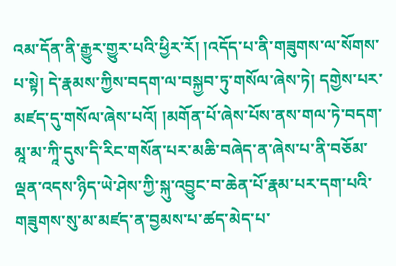འམ་དོན་ནི་རྒྱུར་གྱུར་པའི་ཕྱིར་རོ། །འདོད་པ་ནི་གཟུགས་ལ་སོགས་པ་སྟེ། དེ་རྣམས་ཀྱིས་བདག་ལ་བསྐྱབ་ཏུ་གསོལ་ཞེས་ཏེ། དགྱེས་པར་མཛད་དུ་གསོལ་ཞེས་པའོ། །མགོན་པོ་ཞེས་པོས་ནས་གལ་ཏེ་བདག་མཱ་མ་ཀཱི་དུས་དི་རིང་གསོན་པར་མཆི་བཞེད་ན་ཞེས་པ་ནི་བཅོམ་ལྡན་འདས་ཉིད་ཡེ་ཤེས་ཀྱི་སྐུ་འབྱུང་བ་ཆེན་པོ་རྣམ་པར་དག་པའི་གཟུགས་སུ་མ་མཛད་ན་བྱམས་པ་ཚད་མེད་པ་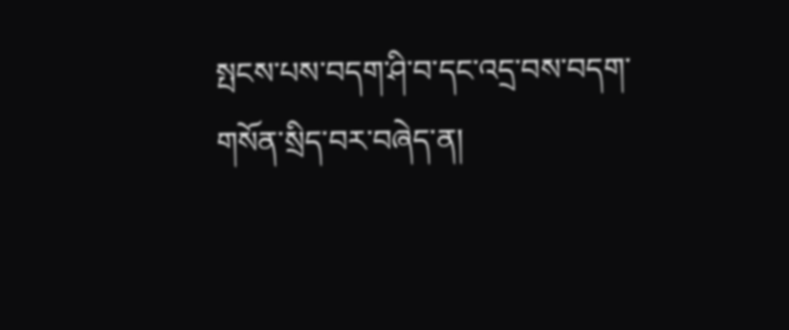སྤངས་པས་བདག་ཤི་བ་དང་འདྲ་བས་བདག་གསོན་སྲིད་བར་བཞེད་ན།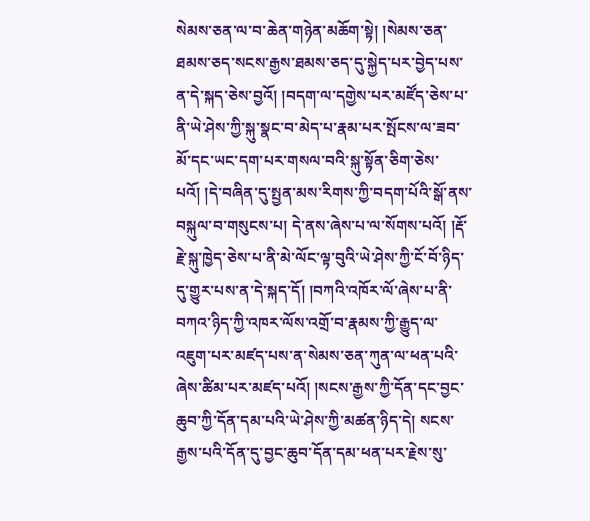སེམས་ཅན་ལ་བ་ཆེན་གཉེན་མཆོག་སྟེ། །སེམས་ཅན་ཐམས་ཅད་སངས་རྒྱས་ཐམས་ཅད་དུ་སྐྱེད་པར་བྱེད་པས་ན་དེ་སྐད་ཅེས་བྱའོ། །བདག་ལ་དགྱེས་པར་མཛོད་ཅེས་པ་ནི་ཡེ་ཤེས་ཀྱི་སྐུ་སྣང་བ་མེད་པ་རྣམ་པར་སྤོངས་ལ་ཟབ་མོ་དང་ཡང་དག་པར་གསལ་བའི་སྐུ་སྟོན་ཅིག་ཅེས་པའོ། །དེ་བཞིན་དུ་སྤྱན་མས་རིགས་ཀྱི་བདག་པོའི་སྒོ་ནས་བསྐུལ་བ་གསུངས་པ། དེ་ནས་ཞེས་པ་ལ་སོགས་པའོ། །རྡོ་རྗེ་སྐུ་ཁྱེད་ཅེས་པ་ནི་མེ་ལོང་ལྟ་བུའི་ཡེ་ཤེས་ཀྱི་ངོ་བོ་ཉིད་དུ་གྱུར་པས་ན་དེ་སྐད་དོ། །བཀའི་འཁོར་ལོ་ཞེས་པ་ནི་བཀའ་ཉིད་ཀྱི་འཁར་ལོས་འགྲོ་བ་རྣམས་ཀྱི་རྒྱུད་ལ་འཇུག་པར་མཛད་པས་ན་སེམས་ཅན་ཀུན་ལ་ཕན་པའི་ཞེས་ཚིམ་པར་མཛད་པའོ། །སངས་རྒྱས་ཀྱི་དོན་དང་བྱང་ཆུབ་ཀྱི་དོན་དམ་པའི་ཡེ་ཤེས་ཀྱི་མཚན་ཉིད་དེ། སངས་རྒྱས་པའི་དོན་དུ་བྱང་ཆུབ་དོན་དམ་ཕན་པར་རྗེས་སུ་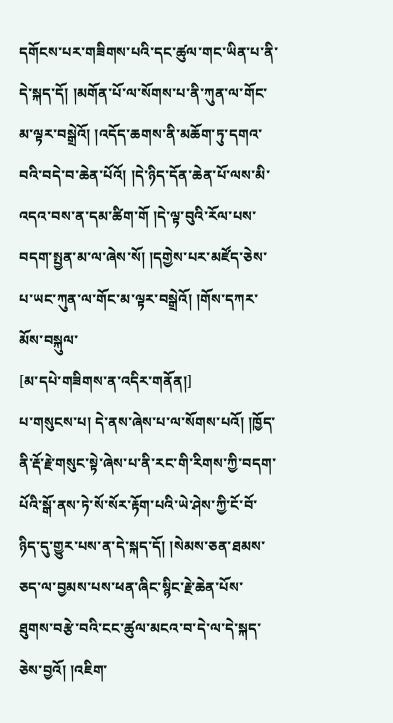དགོངས་པར་གཟིགས་པའི་དང་ཚུལ་གང་ཡིན་པ་ནི་དེ་སྐད་དོ། །མགོན་པོ་ལ་སོགས་པ་ནི་ཀུན་ལ་གོང་མ་ལྟར་བསྒྲེའོ། །འདོད་ཆགས་ནི་མཆོག་ཏུ་དགའ་བའི་བདེ་བ་ཆེན་པོའོ། །དེ་ཉིད་དོན་ཆེན་པོ་ལས་མི་འདའ་བས་ན་དམ་ཚིག་གོ །དེ་ལྟ་བུའི་རོལ་པས་བདག་སྤྱན་མ་ལ་ཞེས་སོ། །དགྱེས་པར་མཛོད་ཅེས་པ་ཡང་ཀུན་ལ་གོང་མ་ལྟར་བསྒྲེའོ། །གོས་དཀར་མོས་བསྐུལ་
[མ་དཔེ་གཟིགས་ན་འདིར་གནོན།]
པ་གསུངས་པ། དེ་ནས་ཞེས་པ་ལ་སོགས་པའོ། །ཁྱོད་ནི་རྡོ་རྗེ་གསུང་སྟེ་ཞེས་པ་ནི་རང་གི་རིགས་ཀྱི་བདག་པོའི་སྒོ་ནས་ཏེ་སོ་སོར་རྟོག་པའི་ཡེ་ཤེས་ཀྱི་ངོ་བོ་ཉིད་དུ་གྱུར་པས་ན་དེ་སྐད་དོ། །སེམས་ཅན་ཐམས་ཅད་ལ་བྱམས་པས་ཕན་ཞིང་སྙིང་རྗེ་ཆེན་པོས་ཐུགས་བརྩེ་བའི་ངང་ཚུལ་མངའ་བ་དེ་ལ་དེ་སྐད་ཅེས་བྱའོ། །འཇིག་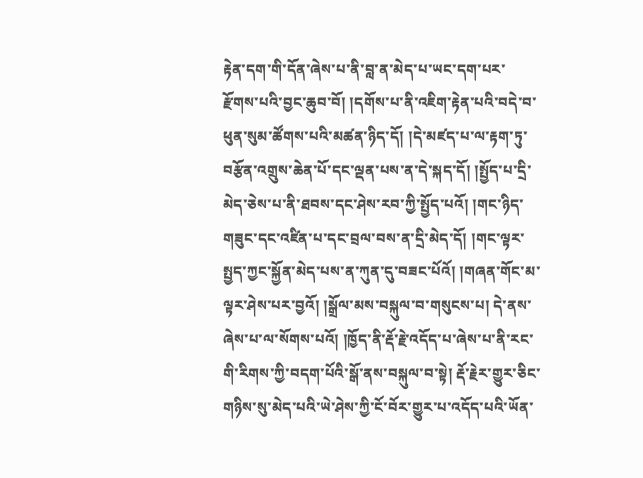རྟེན་དག་གི་དོན་ཞེས་པ་ནི་བླ་ན་མེད་པ་ཡང་དག་པར་རྫོགས་པའི་བྱང་ཆུབ་བོ། །དགོས་པ་ནི་འཇིག་རྟེན་པའི་བདེ་བ་ཕུན་སུམ་ཚོགས་པའི་མཚན་ཉིད་དོ། །དེ་མཛད་པ་ལ་རྟག་ཏུ་བརྩོན་འགྲུས་ཆེན་པོ་དང་ལྡན་པས་ན་དེ་སྐད་དོ། །སྤྱོད་པ་དྲི་མེད་ཅེས་པ་ནི་ཐབས་དང་ཤེས་རབ་ཀྱི་སྤྱོད་པའོ། །གང་ཉིད་གཟུང་དང་འཛིན་པ་དང་བྲལ་བས་ན་དྲི་མེད་དོ། །གང་ལྟར་སྤྱད་ཀྱང་སྐྱོན་མེད་པས་ན་ཀུན་དུ་བཟང་པོའོ། །གཞན་གོང་མ་ལྟར་ཤེས་པར་བྱའོ། །སྒྲོལ་མས་བསྐུལ་བ་གསུངས་པ། དེ་ནས་ཞེས་པ་ལ་སོགས་པའོ། །ཁྱོད་ནི་རྡོ་རྗེ་འདོད་པ་ཞེས་པ་ནི་རང་གི་རིགས་ཀྱི་བདག་པོའི་སྒོ་ནས་བསྐུལ་བ་སྟེ། རྡོ་རྗེར་གྱུར་ཅིང་གཉིས་སུ་མེད་པའི་ཡེ་ཤེས་ཀྱི་ངོ་བོར་གྱུར་པ་འདོད་པའི་ཡོན་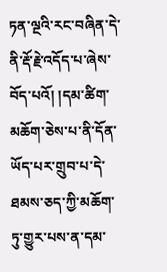ཏན་ལྔའི་རང་བཞིན་དེ་ནི་རྡོ་རྗེ་འདོད་པ་ཞེས་བོད་པའོ། །དམ་ཚིག་མཆོག་ཅེས་པ་ནི་དོན་ཡོད་པར་གྲུབ་པ་དེ་ཐམས་ཅད་ཀྱི་མཆོག་ཏུ་གྱུར་པས་ན་དམ་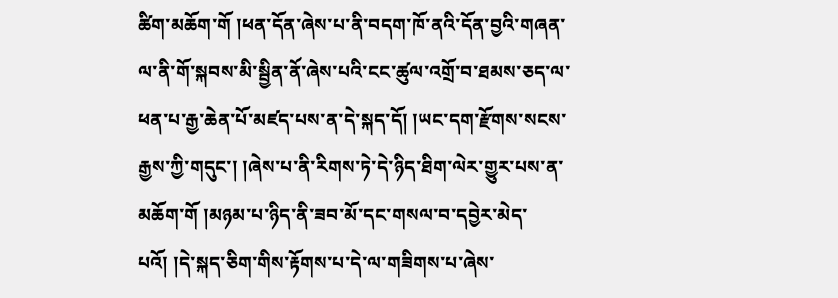ཚིག་མཆོག་གོ །ཕན་དོན་ཞེས་པ་ནི་བདག་ཁོ་ནའི་དོན་བྱའི་གཞན་ལ་ནི་གོ་སྐབས་མི་སྦྱིན་ནོ་ཞེས་པའི་ངང་ཚུལ་འགྲོ་བ་ཐམས་ཅད་ལ་ཕན་པ་རྒྱ་ཆེན་པོ་མཛད་པས་ན་དེ་སྐད་དོ། །ཡང་དག་རྫོགས་སངས་རྒྱས་ཀྱི་གདུང་། །ཞེས་པ་ནི་རིགས་ཏེ་དེ་ཉིད་ཐིག་ལེར་གྱུར་པས་ན་མཆོག་གོ །མཉམ་པ་ཉིད་ནི་ཟབ་མོ་དང་གསལ་བ་དབྱེར་མེད་པའོ། །དེ་སྐད་ཅིག་གིས་རྟོགས་པ་དེ་ལ་གཟིགས་པ་ཞེས་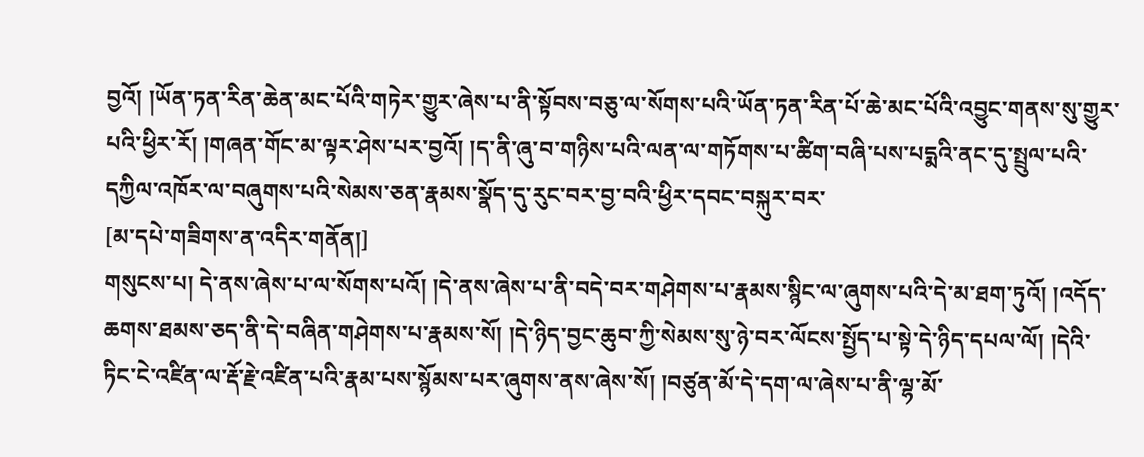བྱའོ། །ཡོན་ཏན་རིན་ཆེན་མང་པོའི་གཏེར་གྱུར་ཞེས་པ་ནི་སྟོབས་བཅུ་ལ་སོགས་པའི་ཡོན་ཏན་རིན་པོ་ཆེ་མང་པོའི་འབྱུང་གནས་སུ་གྱུར་པའི་ཕྱིར་རོ། །གཞན་གོང་མ་ལྟར་ཤེས་པར་བྱའོ། །ད་ནི་ཞུ་བ་གཉིས་པའི་ལན་ལ་གཏོགས་པ་ཚིག་བཞི་པས་པདྨའི་ནང་དུ་སྤྲུལ་པའི་དཀྱིལ་འཁོར་ལ་བཞུགས་པའི་སེམས་ཅན་རྣམས་སྣོད་དུ་རུང་བར་བྱ་བའི་ཕྱིར་དབང་བསྐུར་བར་
[མ་དཔེ་གཟིགས་ན་འདིར་གནོན།]
གསུངས་པ། དེ་ནས་ཞེས་པ་ལ་སོགས་པའོ། །དེ་ནས་ཞེས་པ་ནི་བདེ་བར་གཤེགས་པ་རྣམས་སྙིང་ལ་ཞུགས་པའི་དེ་མ་ཐག་ཏུའོ། །འདོད་ཆགས་ཐམས་ཅད་ནི་དེ་བཞིན་གཤེགས་པ་རྣམས་སོ། །དེ་ཉིད་བྱང་ཆུབ་ཀྱི་སེམས་སུ་ཉེ་བར་ལོངས་སྤྱོད་པ་སྟེ་དེ་ཉིད་དཔལ་ལོ། །དེའི་ཏིང་ངེ་འཛིན་ལ་རྡོ་རྗེ་འཛིན་པའི་རྣམ་པས་སྙོམས་པར་ཞུགས་ནས་ཞེས་སོ། །བཙུན་མོ་དེ་དག་ལ་ཞེས་པ་ནི་ལྷ་མོ་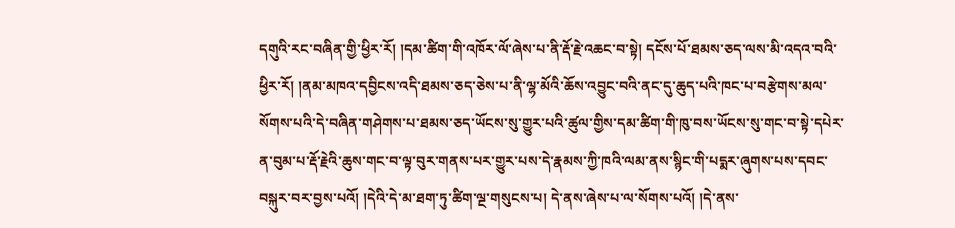དགུའི་རང་བཞིན་གྱི་ཕྱིར་རོ། །དམ་ཚིག་གི་འཁོར་ལོ་ཞེས་པ་ནི་རྡོ་རྗེ་འཆང་བ་སྟེ། དངོས་པོ་ཐམས་ཅད་ལས་མི་འདའ་བའི་ཕྱིར་རོ། །ནམ་མཁའ་དབྱིངས་འདི་ཐམས་ཅད་ཅེས་པ་ནི་ལྷ་མོའི་ཆོས་འབྱུང་བའི་ནང་དུ་ཆུད་པའི་ཁང་པ་བརྩེགས་མལ་སོགས་པའི་དེ་བཞིན་གཤེགས་པ་ཐམས་ཅད་ཡོངས་སུ་གྱུར་པའི་ཚུལ་གྱིས་དམ་ཚིག་གི་ཁུ་བས་ཡོངས་སུ་གང་བ་སྟེ་དཔེར་ན་བུམ་པ་རྡོ་རྗེའི་ཆུས་གང་བ་ལྟ་བུར་གནས་པར་གྱུར་པས་དེ་རྣམས་ཀྱི་ཁའི་ལམ་ནས་སྙིང་གི་པདྨར་ཞུགས་པས་དབང་བསྐུར་བར་བྱས་པའོ། །དེའི་དེ་མ་ཐག་ཏུ་ཚིག་ལྔ་གསུངས་པ། དེ་ནས་ཞེས་པ་ལ་སོགས་པའོ། །དེ་ནས་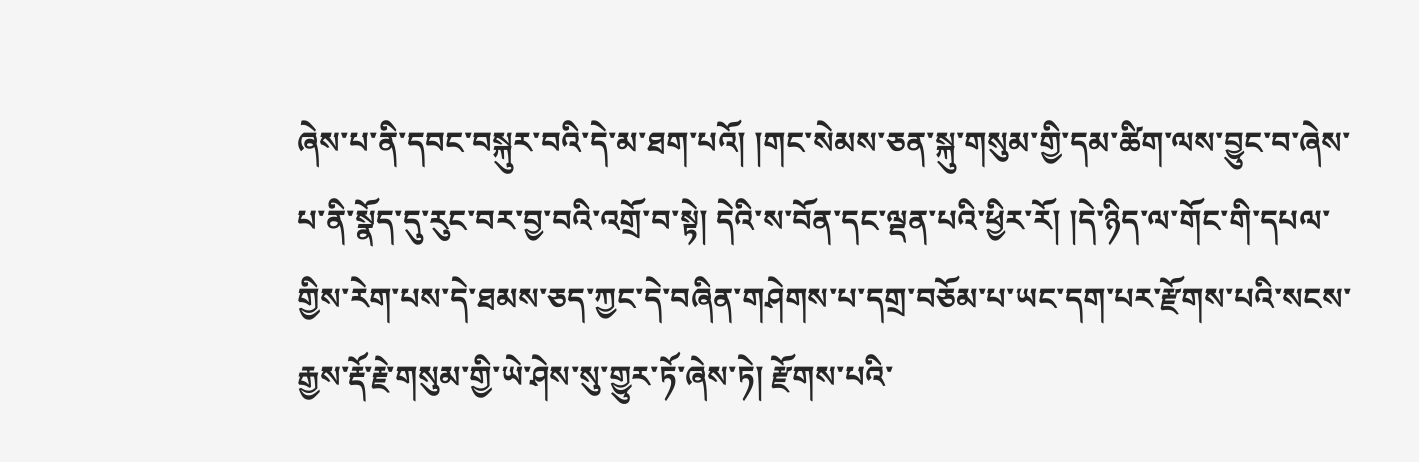ཞེས་པ་ནི་དབང་བསྐུར་བའི་དེ་མ་ཐག་པའོ། །གང་སེམས་ཅན་སྐུ་གསུམ་གྱི་དམ་ཚིག་ལས་བྱུང་བ་ཞེས་པ་ནི་སྣོད་དུ་རུང་བར་བྱ་བའི་འགྲོ་བ་སྟེ། དེའི་ས་བོན་དང་ལྡན་པའི་ཕྱིར་རོ། །དེ་ཉིད་ལ་གོང་གི་དཔལ་གྱིས་རེག་པས་དེ་ཐམས་ཅད་ཀྱང་དེ་བཞིན་གཤེགས་པ་དགྲ་བཅོམ་པ་ཡང་དག་པར་རྫོགས་པའི་སངས་རྒྱས་རྡོ་རྗེ་གསུམ་གྱི་ཡེ་ཤེས་སུ་གྱུར་ཏོ་ཞེས་ཏེ། རྫོགས་པའི་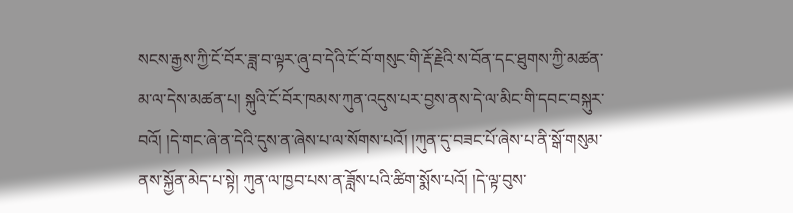སངས་རྒྱས་ཀྱི་ངོ་བོར་ཟླ་བ་ལྟར་ཞུ་བ་དེའི་ངོ་བོ་གསུང་གི་རྡོ་རྗེའི་ས་བོན་དང་ཐུགས་ཀྱི་མཚན་མ་ལ་དེས་མཚན་པ། སྐུའི་ངོ་བོར་ཁམས་ཀུན་འདུས་པར་བྱས་ནས་དེ་ལ་མིང་གི་དབང་བསྐུར་བའོ། །དེ་གང་ཞེ་ན་དེའི་དུས་ན་ཞེས་པ་ལ་སོགས་པའོ། །ཀུན་དུ་བཟང་པོ་ཞེས་པ་ནི་སྒོ་གསུམ་ནས་སྐྱོན་མེད་པ་སྟེ། ཀུན་ལ་ཁྱབ་པས་ན་ཟློས་པའི་ཚིག་སྨོས་པའོ། །དེ་ལྟ་བུས་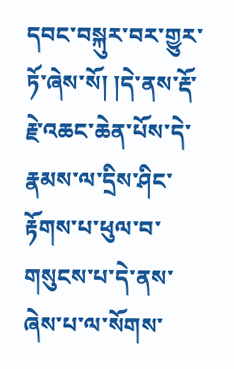དབང་བསྐུར་བར་གྱུར་ཏོ་ཞེས་སོ། །དེ་ནས་རྡོ་རྗེ་འཆང་ཆེན་པོས་དེ་རྣམས་ལ་དྲིས་ཤིང་རྟོགས་པ་ཕུལ་བ་གསུངས་པ་དེ་ནས་ཞེས་པ་ལ་སོགས་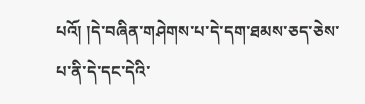པའོ། །དེ་བཞིན་གཤེགས་པ་དེ་དག་ཐམས་ཅད་ཅེས་པ་ནི་དེ་དང་དེའི་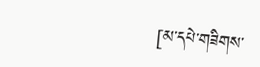[མ་དཔེ་གཟིགས་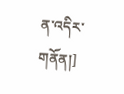ན་འདིར་གནོན།]